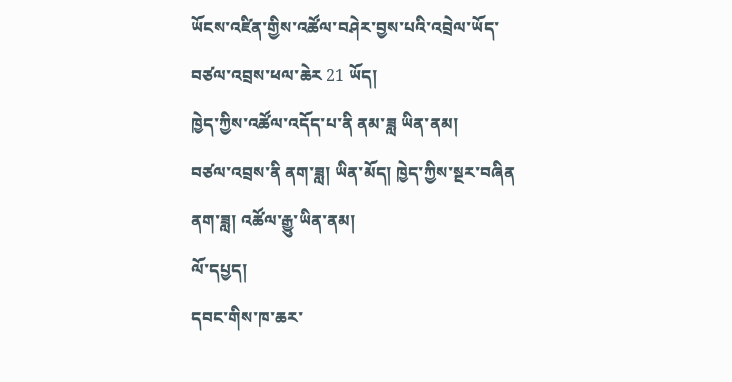ཡོངས་འཛིན་གྱིས་འཚོལ་བཤེར་བྱས་པའི་འབྲེལ་ཡོད་བཙལ་འབྲས་ཕལ་ཆེར 21 ཡོད།
ཁྱེད་ཀྱིས་འཚོལ་འདོད་པ་ནི ནམ་ཟླ ཡིན་ནམ།
བཙལ་འབྲས་ནི ནག་ཟླ། ཡིན་མོད། ཁྱེད་ཀྱིས་སྔར་བཞིན ནག་ཟླ། འཚོལ་རྒྱུ་ཡིན་ནམ།
ལོ་དཔྱད།
དབང་གིས་ཁ་ཆར་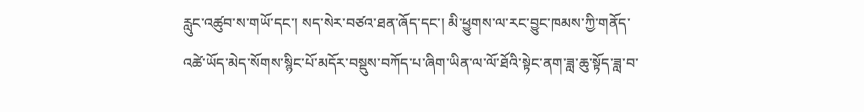རླུང་འཚུབ་ས་གཡོ་དང་། སད་སེར་བཙའ་ཐན་ཞོད་དང་། མི་ཕྱུགས་ལ་རང་བྱུང་ཁམས་ཀྱི་གནོད་འཚེ་ཡོད་མེད་སོགས་སྙིང་པོ་མདོར་བསྡུས་བཀོད་པ་ཞིག་ཡིན་ལ་ལོ་ཐོའི་སྟེང་ནག་ཟླ་ཆུ་སྟོད་ཟླ་བ་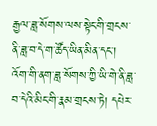རྒྱལ་ཟླ་སོགས་ལས་སྟེང་གི་གྲངས་ནི་ཟླ་བ་དེ་ག་ཚོད་ཡིན་མིན་དང་། འོག་གི་ནག་ཟླ་སོགས་ཀྱི་ཡི་གེ་ནི་ཟླ་བ་དེའི་མིང་གི་རྣམ་གྲངས་ཏེ། དཔེར་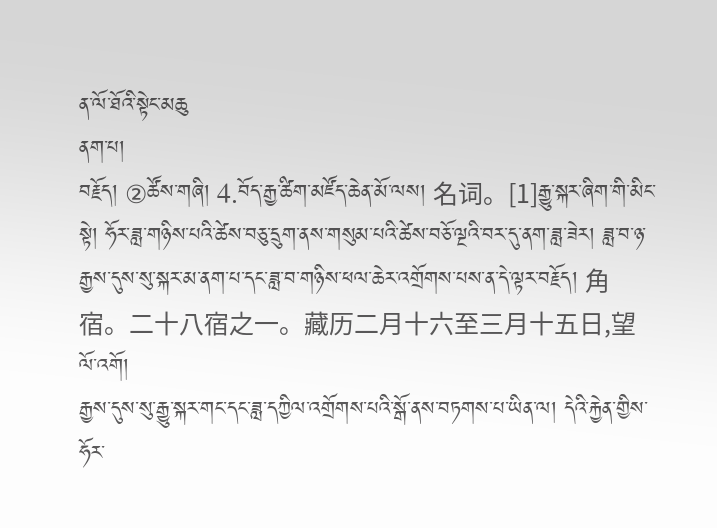ན་ལོ་ཐོའི་སྟེང་མཆུ
ནག་པ།
བརྗོད། ②ཚོས་གཞི། 4.བོད་རྒྱ་ཚིག་མཛོད་ཆེན་མོ་ལས། 名词。[1]རྒྱུ་སྐར་ཞིག་གི་མིང་སྟེ། ཧོར་ཟླ་གཉིས་པའི་ཚེས་བཅུ་དྲུག་ནས་གསུམ་པའི་ཚེས་བཅོ་ལྔའི་བར་དུ་ནག་ཟླ་ཟེར། ཟླ་བ་ཉ་རྒྱས་དུས་སུ་སྐར་མ་ནག་པ་དང་ཟླ་བ་གཉིས་ཕལ་ཆེར་འགྲོགས་པས་ན་དེ་ལྟར་བརྗོད། 角宿。二十八宿之一。藏历二月十六至三月十五日,望
ལོ་འགོ།
རྒྱས་དུས་སུ་རྒྱུ་སྐར་གང་དང་ཟླ་དཀྱིལ་འགྲོགས་པའི་སྒོ་ནས་བཏགས་པ་ཡིན་ལ། དེའི་རྐྱེན་གྱིས་ཧོར་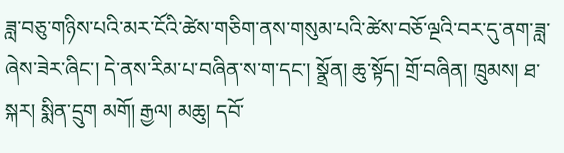ཟླ་བཅུ་གཉིས་པའི་མར་ངོའི་ཚེས་གཅིག་ནས་གསུམ་པའི་ཚེས་བཅོ་ལྔའི་བར་དུ་ནག་ཟླ་ཞེས་ཟེར་ཞིང་། དེ་ནས་རིམ་པ་བཞིན་ས་ག་དང་། སྣྲོན། ཆུ་སྟོད། གྲོ་བཞིན། ཁྲུམས། ཐ་སྐར། སྨིན་དྲུག མགོ། རྒྱལ། མཆུ། དབོ་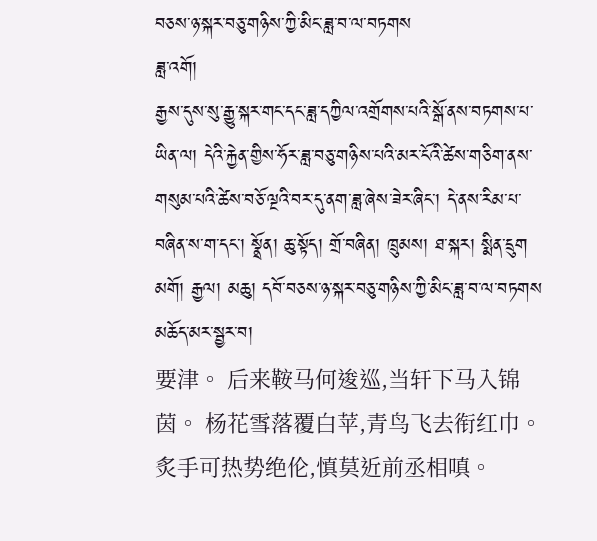བཅས་ཉ་སྐར་བཅུ་གཉིས་ཀྱི་མིང་ཟླ་བ་ལ་བཏགས
ཟླ་འགོ།
རྒྱས་དུས་སུ་རྒྱུ་སྐར་གང་དང་ཟླ་དཀྱིལ་འགྲོགས་པའི་སྒོ་ནས་བཏགས་པ་ཡིན་ལ། དེའི་རྐྱེན་གྱིས་ཧོར་ཟླ་བཅུ་གཉིས་པའི་མར་ངོའི་ཚེས་གཅིག་ནས་གསུམ་པའི་ཚེས་བཅོ་ལྔའི་བར་དུ་ནག་ཟླ་ཞེས་ཟེར་ཞིང་། དེ་ནས་རིམ་པ་བཞིན་ས་ག་དང་། སྣྲོན། ཆུ་སྟོད། གྲོ་བཞིན། ཁྲུམས། ཐ་སྐར། སྨིན་དྲུག མགོ། རྒྱལ། མཆུ། དབོ་བཅས་ཉ་སྐར་བཅུ་གཉིས་ཀྱི་མིང་ཟླ་བ་ལ་བཏགས
མཆོད་མར་སྦྱར་བ།
要津。 后来鞍马何逡巡,当轩下马入锦茵。 杨花雪落覆白苹,青鸟飞去衔红巾。 炙手可热势绝伦,慎莫近前丞相嗔。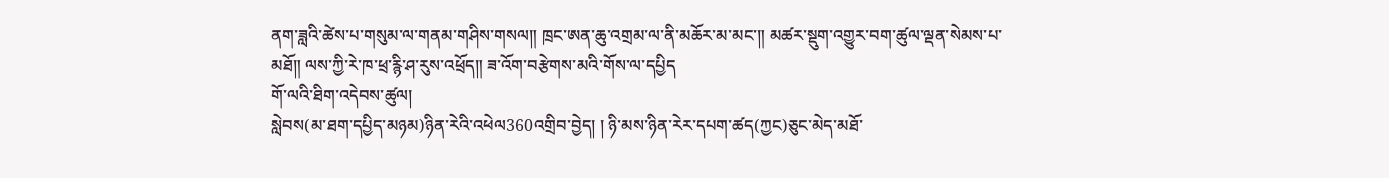ནག་ཟླའི་ཚེས་པ་གསུམ་ལ་གནམ་གཤིས་གསལ༎ ཁྲང་ཨན་ཆུ་འགྲམ་ལ་ནི་མཆོར་མ་མང་༎ མཚར་སྡུག་འགྱུར་བག་ཚུལ་ལྡན་སེམས་པ་མཐོ༎ ལས་ཀྱི་རེ་ཁ་ཕྲ་རྙི་ཤ་རུས་འཕྲོད༎ ཟ་འོག་བརྩེགས་མའི་གོས་ལ་དཔྱིད
གོ་ལའི་ཐིག་འདེབས་ཚུལ།
སླེབས(མ་ཐག་དཔྱིད་མཉམ)ཉིན་རེའི་འཕེལ360འགྲིབ་བྱེད། ། ཉི་མས་ཉིན་རེར་དཔག་ཚད(ཀྱང)ཅུང་མེད་མཐོ་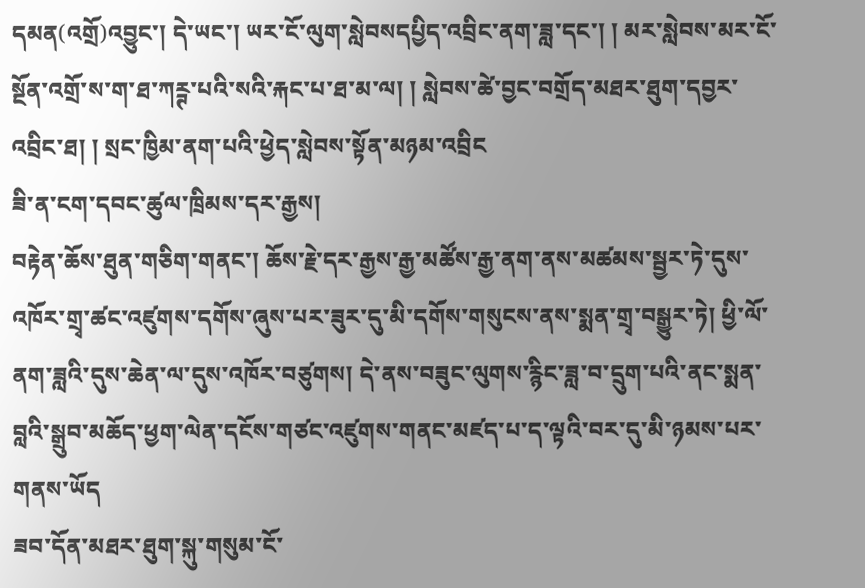དམན(འགྲོ)འབྱུང་། དེ་ཡང་། ཡར་ངོ་ལུག་སླེབསདཔྱིད་འབྲིང་ནག་ཟླ་དང་། ། མར་སླེབས་མར་ངོ་སྔོན་འགྲོ་ས་ག་ཐ་ཀཪྚ་པའི་སའི་རྐང་པ་ཐ་མ་ལ། ། སླེབས་ཚེ་བྱང་བགྲོད་མཐར་ཐུག་དབྱར་འབྲིང་ཐ། ། སྲང་ཁྱིམ་ནག་པའི་ཕྱེད་སླེབས་སྟོན་མཉམ་འབྲིང
ཟི་ན་ངག་དབང་ཚུལ་ཁྲིམས་དར་རྒྱས།
བརྟེན་ཆོས་ཐུན་གཅིག་གནང་། ཆོས་རྗེ་དར་རྒྱས་རྒྱ་མཚོས་རྒྱ་ནག་ནས་མཚམས་སྦྱར་ཏེ་དུས་འཁོར་གྲྭ་ཚང་འཛུགས་དགོས་ཞུས་པར་ཟུར་དུ་མི་དགོས་གསུངས་ནས་སྨན་གྲྭ་བསྒྱུར་ཏེ། ཕྱི་ལོ་ནག་ཟླའི་དུས་ཆེན་ལ་དུས་འཁོར་བཙུགས། དེ་ནས་བཟུང་ལུགས་རྙིང་ཟླ་བ་དྲུག་པའི་ནང་སྨན་བླའི་སྒྲུབ་མཆོད་ཕྱག་ལེན་དངོས་གཙང་འཛུགས་གནང་མཛད་པ་ད་ལྟའི་བར་དུ་མི་ཉམས་པར་གནས་ཡོད
ཟབ་དོན་མཐར་ཐུག་སྐུ་གསུམ་ངོ་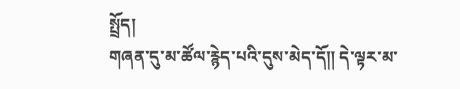སྤྲོད།
གཞན་དུ་མ་ཚོལ་རྙེད་པའི་དུས་མེད་དོ༎ དེ་ལྟར་མ་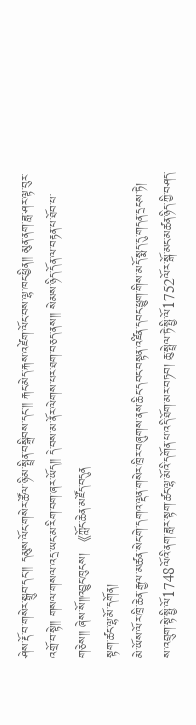ཤེས་རྡོ་བ་གསེར་སྒྲུབ་དང་༎ དམུས་ལོང་གསེར་ཚོལ་ཉི་མ་སྤྲིན་བསྒྲིབས་དང་༎ རྐང་མེད་རྐས་འཛེག་ལོང་བས་ལྷ་ཁང་ཕྱིན༎ མུན་ནག་ཟླ་ཤར་ལྟ་བུར་འགྲོ་བ་སྟེ༎ གསལ་གསལ་འདྲ་ཡང་མ་རིག་བག་ཞར་ཡོད༎ དེ་བས་མ་ནོར་ལེགས་པར་ཐག་བཅད་ནས༎ སེམས་ཉིད་དོན་ལ་བརྟན་པ་ཐོབ་པ་གཅེས༎ ཞེས་སོ༎འབྱུང་ཁུངས། 《ཀློང་ཆེན་མཛོད་བདུན
སྟག་ཚང་ལྷ་མོ་དགོན།
མེ་ཡོས་ལོར་ཁྲི་ཆེན་རྒྱལ་མཚན་སེང་གེ་དགའ་ལྡན་གསེར་ཁྲིར་བཞུགས་ནས་ཆིང་དབང་བསྟན་འཛིན་དབང་ཕྱུག་གིས་མདོ་སྨད་དུ་གདན་དྲངས་ཏེ། ས་འབྲུག་སྟེ་སྤྱི་ལོ1748ལོའི་ནག་ཟླར་སྟག་ཚང་ལྷ་མོའི་དགོན་པ་འདི་ཐོག་མར་བཏབ། ཆུ་སྤྲེལ་ཏེ་སྤྱི་ལོ1752ལོར་སྒོ་མང་མཚན་ཉིད་ཀྱི་བཤད་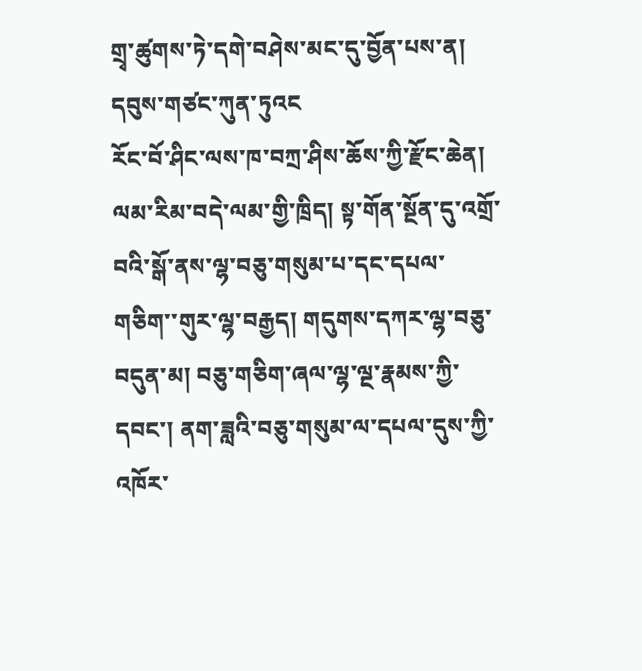གྲྭ་ཚུགས་ཏེ་དགེ་བཤེས་མང་དུ་བྱོན་པས་ན། དབུས་གཙང་ཀུན་ཏུའང
རོང་བོ་ཤིང་ལས་ཁ་བཀྲ་ཤིས་ཆོས་ཀྱི་རྫོང་ཆེན།
ལམ་རིམ་བདེ་ལམ་གྱི་ཁྲིད། སྟ་གོན་སྔོན་དུ་འགྲོ་བའི་སྒོ་ནས་ལྷ་བཅུ་གསུམ་པ་དང་དཔལ་གཅིག་་གུར་ལྷ་བརྒྱད། གདུགས་དཀར་ལྷ་བཅུ་བདུན་མ། བཅུ་གཅིག་ཞལ་ལྷ་ལྔ་རྣམས་ཀྱི་དབང་། ནག་ཟླའི་བཅུ་གསུམ་ལ་དཔལ་དུས་ཀྱི་འཁོར་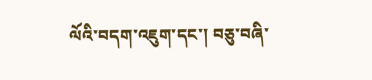ལོའི་བདག་འཇུག་དང་། བཅུ་བཞི་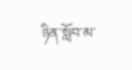ཉིན་སློབ་མ་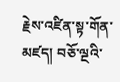རྗེས་འཛིན་སྟ་གོན་མཛད། བཅོ་ལྔའི་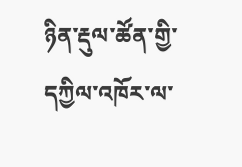ཉིན་རྡུལ་ཚོན་གྱི་དཀྱིལ་འཁོར་ལ་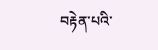བརྟེན་པའི་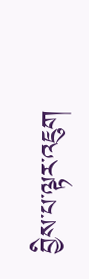བྱིས་པ་ལྟར་འཇུག